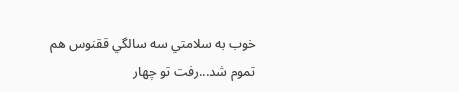خوب به سلامتي سه سالگي ققنوس هم تموم شد...رفت تو چهار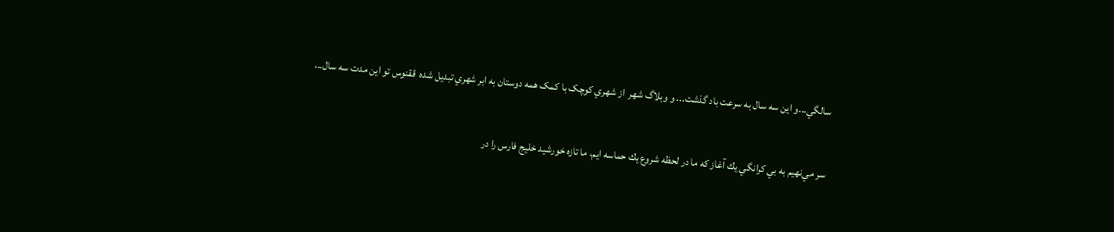سالگي...و اين سه سال به سرعت باد گذشت... و وبلاگ شهر  از شهري کوچک با کمک همه دوستان به ابر شهري تبديل شده  ققنوس تو اين مدت سه سال...

سر مي‌نهيم به بي كرانگي يك آغاز كه ما در لحظه شروع يك حماسه ايم، ما تازه خورشيد خليج فارس را در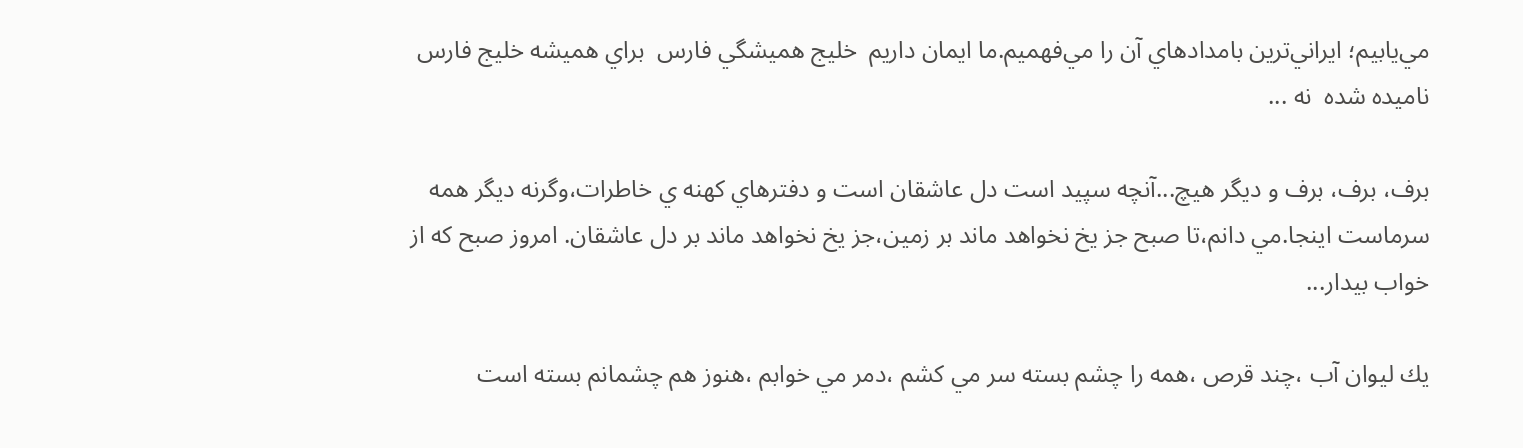مي‌يابيم؛ ايراني‌ترين بامدادهاي آن را مي‌فهميم.ما ايمان داريم  خليج هميشگي فارس  براي هميشه خليج فارس ناميده شده  نه ...

برف، برف، برف و ديگر هيچ...آنچه سپيد است دل عاشقان است و دفترهاي کهنه ي خاطرات،وگرنه ديگر همه سرماست اينجا.مي دانم،تا صبح جز يخ نخواهد ماند بر زمين،جز يخ نخواهد ماند بر دل عاشقان. امروز صبح که از خواب بيدار...

يك ليوان آب ،چند قرص ،همه را چشم بسته سر مي كشم ،دمر مي خوابم ،هنوز هم چشمانم بسته است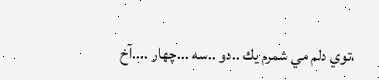،توي دلم مي شمرم يك ..دو ..سه ...چهار ....آخ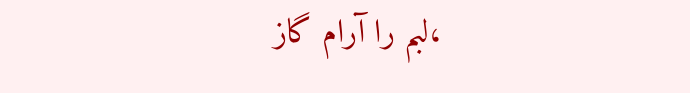،لبم را آرام گاز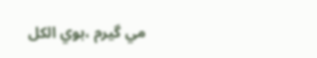مي گيرم ،بوي الكل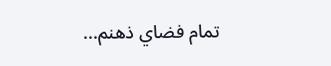تمام فضاي ذهنم...